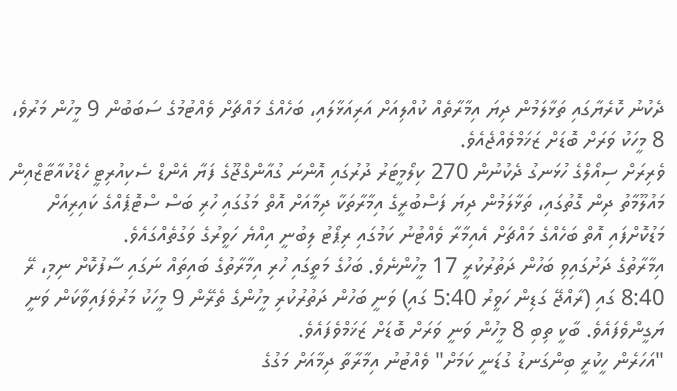ދެކުނު ކޮރެޔާގައި ތަޅާލަމުން ދިޔަ އިމާރާތެއް ކުއްލިއަށް އަރިއަޅާލައި، ބަހެއްގެ މައްޗަށް ވެއްޓުމުގެ ސަބަބުން 9 މީހުން މަރުވެ، 8 މީހަކު ވަރަށް ބޮޑަށް ޒަޚަމްވެއްޖެއެވެ.
ވެރިރަށް ސިއޯލްގެ ހުޅަނގު ދެކުނުން 270 ކިލޯމީޓަރު ދުރުގައި އޮންނަ ގުއާންގްޖޫގެ ފަޔާ އެންޑް ސެކިއުރިޓީ ހެޑްކުއާޓާޒްއިން މައުލޫމާތު ދިން ގޮތުގައި، ތަޅާލަމުން ދިޔަ ފަސްބުރީގެ އިމާރާތަކާ ދިމާއަށް އޮތް މަގުގައި ހުރި ބަސް ސްޓޮޕެއްގެ ކައިރިއަށް މަޑުކޮށްފައި އޮތް ބަހެއްގެ މައްޗަށް އެއިމާރާ ވެއްޓުނު ކަމުގައި ރިޕޯޓު ލިބުނީ އިއްޔެ ހަވީރުގެ ވަގުތެއްގައެވެ.
އިމާރާތުގެ ދަށުގައިވި ބަހުން ދަތުރުކުރީ 17 މީހުންނެވެ. ބަހުގެ މަތީގައި ހުރި އިމާރާތުގެ ބައިތައް ނަގައި ސާފުކޮށް ނިމި، ރޭ 8:40 ގައި (ރާއްޖޭ ގަޑިން ހަވީރު 5:40 ގައި) ވަނީ ބަހުން ދަތުރުކުރި މީހުންގެ ތެރޭން 9 މީހަކު މަރުވެފައިވާކަން ވަނީ ޔަގީންވެފައެވެ. ބާކީ ތިބި 8 މީހުން ވަނީ ވަރަށް ބޮޑަށް ޒަޚަމްވެފައެވެ.
"އަހަރެން ހީކުރީ ބިންގަނޑު ގުޑަނީ ކަމަށް" ވެއްޓުނު އިމާރާތާ ދިމާއަށް މަގުގެ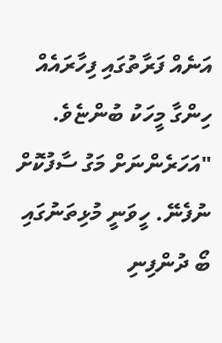އަނެއް ފަރާތުގައި ފިހާރައެއް ހިންގާ މީހަކު ބުންޏެވެ.
"އަހަރެންނަށް މަގު ސާފުކޮށް ނުފެނޭ. ހީވަނީ މުޅިތަނުގައި ބޯ ދުންފިނި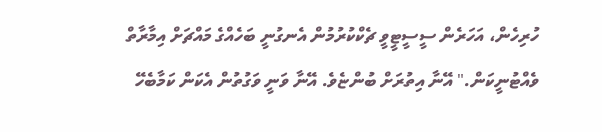ހުރިހެން، އަހަރެން ސީސީޓީވީ ޗެކްކުރުމުން އެނގުނީ ބަހެއްގެ މައްޗަށް އިމާރާތް ވެއްޓުނީކަން." އޭނާ އިތުރަށް ބުންޏެވެ. އޭނާ ވަނީ ވަގުތުން އެކަން ކަމާބެހޭ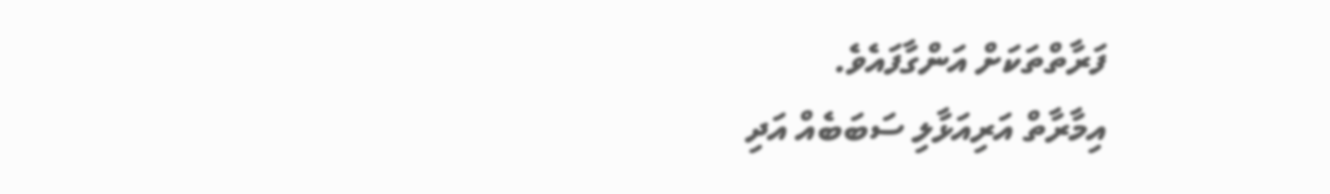ފަރާތްތަކަށް އަންގާފައެވެ.
އިމާރާތް އަރިއަޅާލި ސަބަބެއް އަދި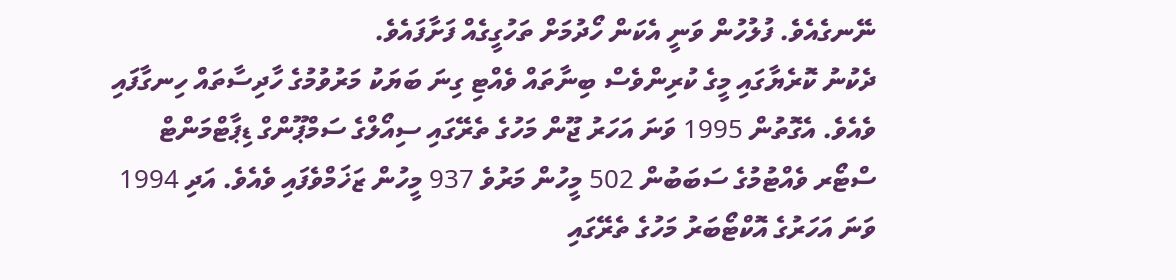ނޭނގެއެވެ. ފުލުހުން ވަނީ އެކަން ހޯދުމަށް ތަހުގީގެއް ފަށާފައެވެ.
ދެކުނު ކޮރެޔާގައި މީގެ ކުރިންވެސް ބިނާތައް ވެއްޓި ގިނަ ބަޔަކު މަރުވުމުގެ ހާދިސާތައް ހިނގާފައި ވެއެވެ. އެގޮތުން 1995 ވަނަ އަހަރު ޖޫން މަހުގެ ތެރޭގައި ސިއޯލްގެ ސަމްޕޫންގް ޑިޕާޓްމަންޓް ސްޓޯރ ވެއްޓުމުގެ ސަބަބުން 502 މީހުން މަރުވެ 937 މީހުން ޒަޚަމްވެފައި ވެއެވެ. އަދި 1994 ވަނަ އަހަރުގެ އޮކްޓޯބަރު މަހުގެ ތެރޭގައި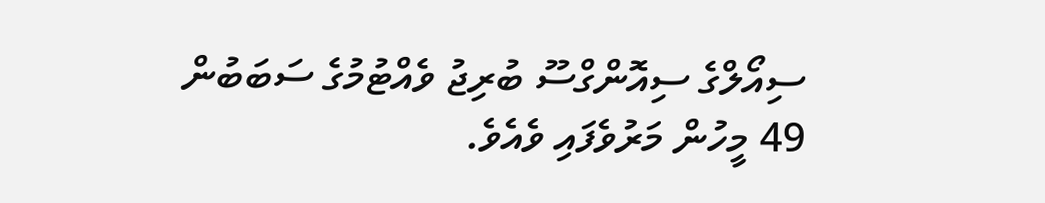ސިއޯލްގެ ސިއޮންގްސޫ ބުރިޖު ވެއްޓުމުގެ ސަބަބުން 49 މީހުން މަރުވެފައި ވެއެވެ.